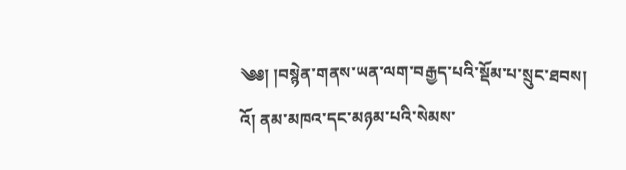༄༅། །བསྙེན་གནས་ཡན་ལག་བརྒྱད་པའི་སྡོམ་པ་སྲུང་ཐབས།
འོ། ནམ་མཁའ་དང་མཉམ་པའི་སེམས་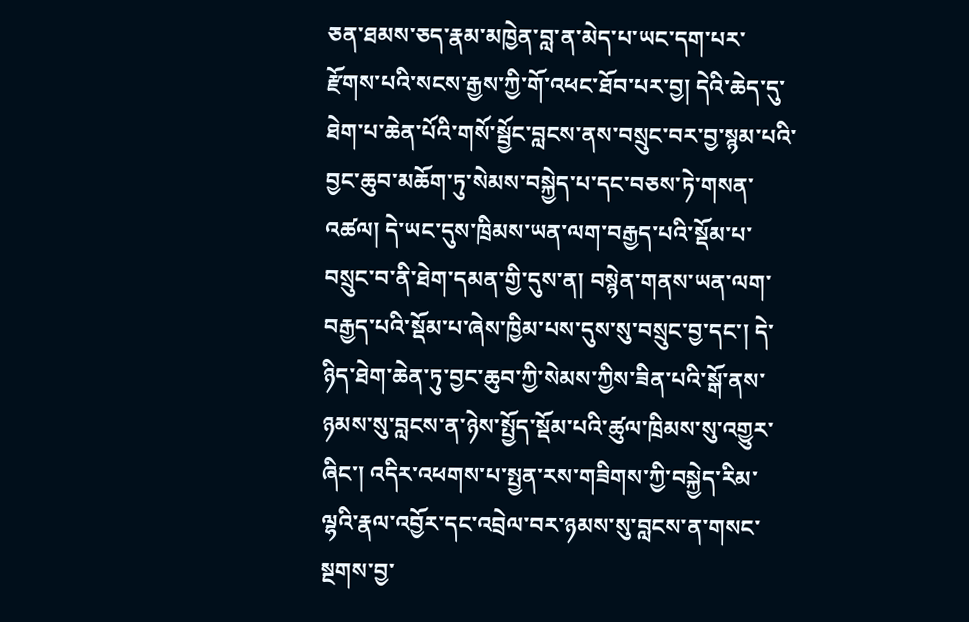ཅན་ཐམས་ཅད་རྣམ་མཁྱེན་བླ་ན་མེད་པ་ཡང་དག་པར་རྫོགས་པའི་སངས་རྒྱས་ཀྱི་གོ་འཕང་ཐོབ་པར་བྱ། དེའི་ཆེད་དུ་ཐེག་པ་ཆེན་པོའི་གསོ་སྦྱོང་བླངས་ནས་བསྲུང་བར་བྱ་སྙམ་པའི་བྱང་ཆུབ་མཆོག་ཏུ་སེམས་བསྐྱེད་པ་དང་བཅས་ཏེ་གསན་འཚལ། དེ་ཡང་དུས་ཁྲིམས་ཡན་ལག་བརྒྱད་པའི་སྡོམ་པ་བསྲུང་བ་ནི་ཐེག་དམན་གྱི་དུས་ན། བསྙེན་གནས་ཡན་ལག་བརྒྱད་པའི་སྡོམ་པ་ཞེས་ཁྱིམ་པས་དུས་སུ་བསྲུང་བྱ་དང་། དེ་ཉིད་ཐེག་ཆེན་ཏུ་བྱང་ཆུབ་ཀྱི་སེམས་ཀྱིས་ཟིན་པའི་སྒོ་ནས་ཉམས་སུ་བླངས་ན་ཉེས་སྤྱོད་སྡོམ་པའི་ཚུལ་ཁྲིམས་སུ་འགྱུར་ཞིང་། འདིར་འཕགས་པ་སྤྱན་རས་གཟིགས་ཀྱི་བསྐྱེད་རིམ་ལྷའི་རྣལ་འབྱོར་དང་འབྲེལ་བར་ཉམས་སུ་བླངས་ན་གསང་སྔགས་བྱ་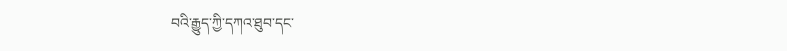བའི་རྒྱུད་ཀྱི་དཀའ་ཐུབ་དང་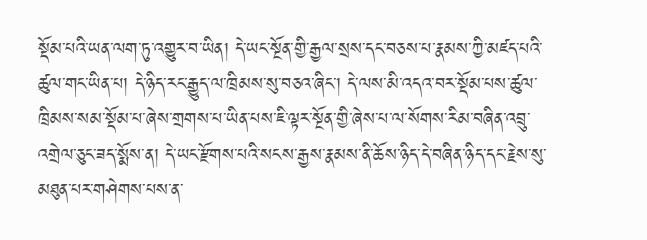སྡོམ་པའི་ཡན་ལག་ཏུ་འགྱུར་བ་ཡིན། དེ་ཡང་སྔོན་གྱི་རྒྱལ་སྲས་དང་བཅས་པ་རྣམས་ཀྱི་མཛད་པའི་ཚུལ་གང་ཡིན་པ། དེ་ཉིད་རང་རྒྱུད་ལ་ཁྲིམས་སུ་བཅའ་ཞིང་། དེ་ལས་མི་འདའ་བར་སྡོམ་པས་ཚུལ་ཁྲིམས་སམ་སྡོམ་པ་ཞེས་གྲགས་པ་ཡིན་པས་ཇི་ལྟར་སྔོན་གྱི་ཞེས་པ་ལ་སོགས་རིམ་བཞིན་འབྲུ་འགྲེལ་ཅུང་ཟད་སྨོས་ན། དེ་ཡང་རྫོགས་པའི་སངས་རྒྱས་རྣམས་ནི་ཆོས་ཉིད་དེ་བཞིན་ཉིད་དང་རྗེས་སུ་མཐུན་པར་གཤེགས་པས་ན་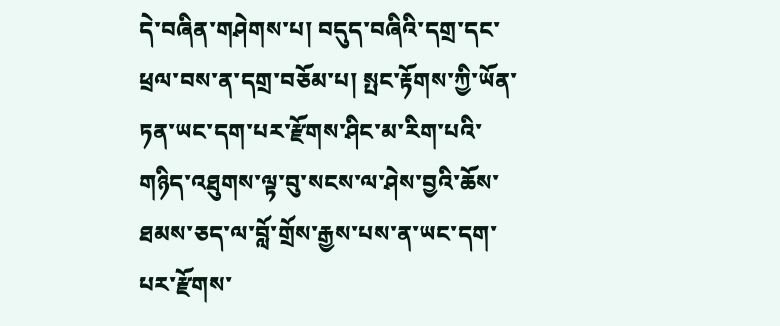དེ་བཞིན་གཤེགས་པ། བདུད་བཞིའི་དགྲ་དང་ཕྲལ་བས་ན་དགྲ་བཅོམ་པ། སྤང་རྟོགས་ཀྱི་ཡོན་ཏན་ཡང་དག་པར་རྫོགས་ཤིང་མ་རིག་པའི་གཉིད་འཐུགས་ལྟ་བུ་སངས་ལ་ཤེས་བྱའི་ཆོས་ཐམས་ཅད་ལ་བློ་གྲོས་རྒྱས་པས་ན་ཡང་དག་པར་རྫོགས་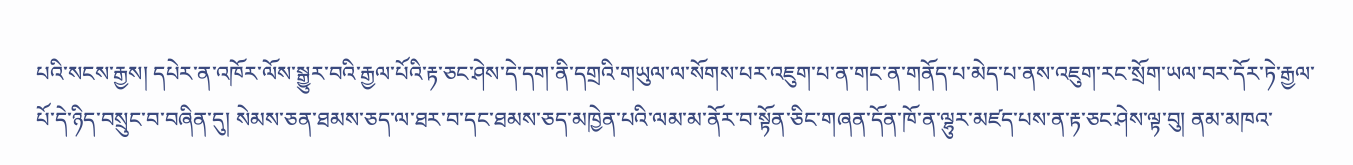པའི་སངས་རྒྱས། དཔེར་ན་འཁོར་ལོས་སྒྱུར་བའི་རྒྱལ་པོའི་རྟ་ཅང་ཤེས་དེ་དག་ནི་དགྲའི་གཡུལ་ལ་སོགས་པར་འཇུག་པ་ན་གང་ན་གནོད་པ་མེད་པ་ནས་འཇུག་རང་སྲོག་ཡལ་བར་དོར་ཏེ་རྒྱལ་པོ་དེ་ཉིད་བསྲུང་བ་བཞིན་དུ། སེམས་ཅན་ཐམས་ཅད་ལ་ཐར་བ་དང་ཐམས་ཅད་མཁྱེན་པའི་ལམ་མ་ནོར་བ་སྟོན་ཅིང་གཞན་དོན་ཁོ་ན་ལྷུར་མཛད་པས་ན་རྟ་ཅང་ཤེས་ལྟ་བུ། ནམ་མཁའ་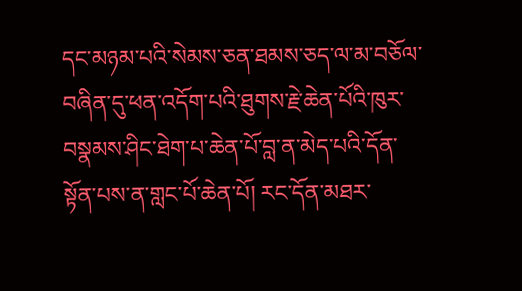དང་མཉམ་པའི་སེམས་ཅན་ཐམས་ཅད་ལ་མ་བཅོལ་བཞིན་དུ་ཕན་འདོག་པའི་ཐུགས་རྗེ་ཆེན་པོའི་ཁུར་བསྣམས་ཤིང་ཐེག་པ་ཆེན་པོ་བླ་ན་མེད་པའི་དོན་སྟོན་པས་ན་གླང་པོ་ཆེན་པོ། རང་དོན་མཐར་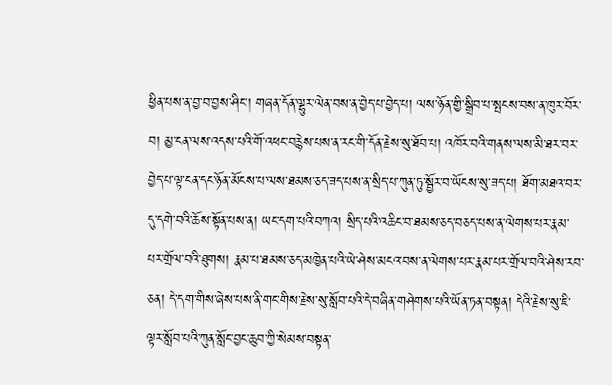ཕྱིན་པས་ན་བྱ་བ་བྱས་ཤིང་། གཞན་དོན་ལྷུར་ལེན་བས་ན་བྱེད་པ་བྱེད་པ། ལས་ཉོན་གྱི་སྒྲིབ་པ་སྤངས་བས་ན་ཁུར་བོར་བ། མྱ་ངན་ལས་འདས་པའི་གོ་འཕང་བརྙེས་པས་ན་རང་གི་དོན་རྗེས་སུ་ཐོབ་པ། འཁོར་བའི་གནས་ལས་མི་ཐར་བར་བྱེད་པ་ལྟ་ངན་དང་ཉོན་མོངས་པ་ལས་ཐམས་ཅད་ཟད་པས་ན་སྲིད་པ་ཀུན་ཏུ་སྦྱོར་བ་ཡོངས་སུ་ཟད་པ། ཐོག་མཐའ་བར་དུ་དགེ་བའི་ཆོས་སྟོན་པས་ན། ཡང་དག་པའི་བཀའ། སྲིད་པའི་འཆིང་བ་ཐམས་ཅད་བཅད་པས་ན་ལེགས་པར་རྣམ་པར་གྲོལ་བའི་ཐུགས། རྣམ་པ་ཐམས་ཅད་མཁྱེན་པའི་ཡེ་ཤེས་མངའ་བས་ན་ལེགས་པར་རྣམ་པར་གྲོལ་བའི་ཤེས་རབ་ཅན། དེ་དག་གིས་ཞེས་པས་ནི་གང་གིས་རྗེས་སུ་སློབ་པའི་དེ་བཞིན་གཤེགས་པའི་ཡོན་ཏན་བསྟན། དེའི་རྗེས་སུ་ཇི་ལྟར་སློབ་པའི་ཀུན་སློང་བྱང་ཆུབ་ཀྱི་སེམས་བསྟན་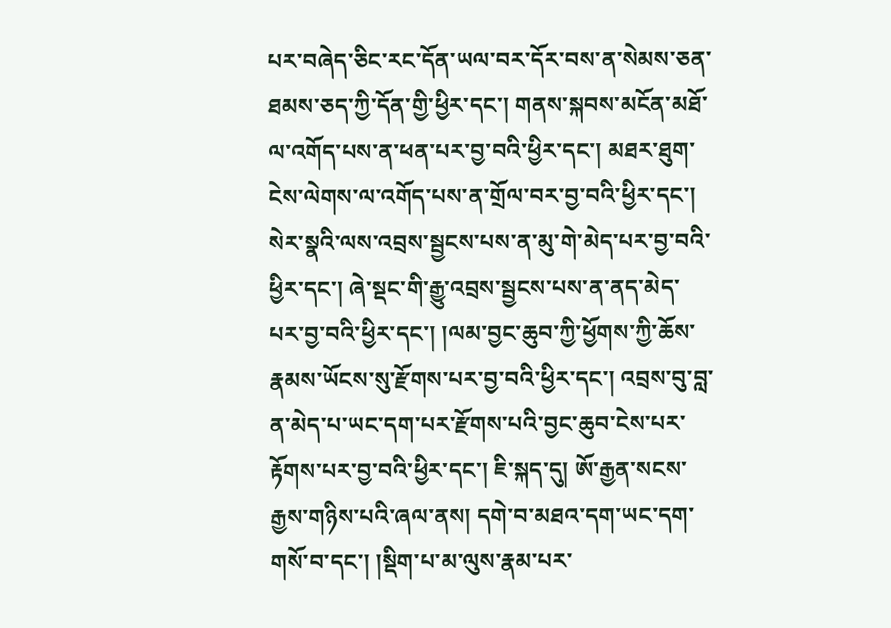པར་བཞེད་ཅིང་རང་དོན་ཡལ་བར་དོར་བས་ན་སེམས་ཅན་ཐམས་ཅད་ཀྱི་དོན་གྱི་ཕྱིར་དང་། གནས་སྐབས་མངོན་མཐོ་ལ་འགོད་པས་ན་ཕན་པར་བྱ་བའི་ཕྱིར་དང་། མཐར་ཐུག་ངེས་ལེགས་ལ་འགོད་པས་ན་གྲོལ་བར་བྱ་བའི་ཕྱིར་དང་། སེར་སྣའི་ལས་འབྲས་སྦྱངས་པས་ན་མུ་གེ་མེད་པར་བྱ་བའི་ཕྱིར་དང་། ཞེ་སྡང་གི་རྒྱུ་འབྲས་སྦྱངས་པས་ན་ནད་མེད་པར་བྱ་བའི་ཕྱིར་དང་། །ལམ་བྱང་ཆུབ་ཀྱི་ཕྱོགས་ཀྱི་ཆོས་རྣམས་ཡོངས་སུ་རྫོགས་པར་བྱ་བའི་ཕྱིར་དང་། འབྲས་བུ་བླ་ན་མེད་པ་ཡང་དག་པར་རྫོགས་པའི་བྱང་ཆུབ་ངེས་པར་རྟོགས་པར་བྱ་བའི་ཕྱིར་དང་། ཇི་སྐད་དུ། ཨོ་རྒྱན་སངས་རྒྱས་གཉིས་པའི་ཞལ་ནས། དགེ་བ་མཐའ་དག་ཡང་དག་གསོ་བ་དང་། །སྡིག་པ་མ་ལུས་རྣམ་པར་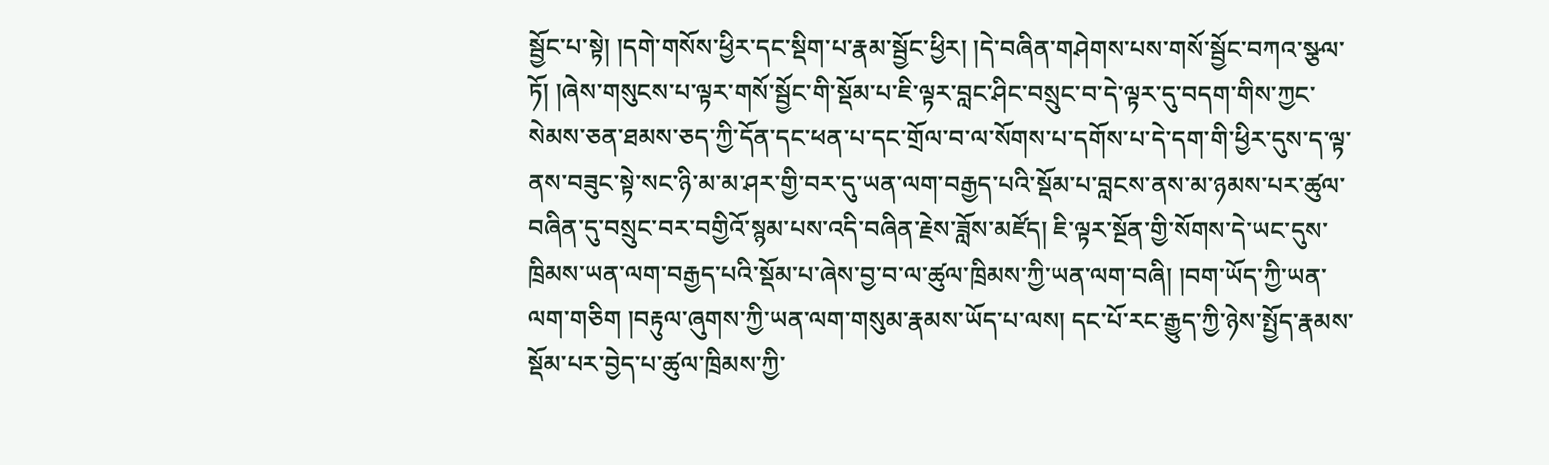སྦྱོང་པ་སྟེ། །དགེ་གསོས་ཕྱིར་དང་སྡིག་པ་རྣམ་སྦྱོང་ཕྱིར། །དེ་བཞིན་གཤེགས་པས་གསོ་སྦྱོང་བཀའ་སྩལ་ཏོ། །ཞེས་གསུངས་པ་ལྟར་གསོ་སྦྱོང་གི་སྡོམ་པ་ཇི་ལྟར་བླང་ཤིང་བསྲུང་བ་དེ་ལྟར་དུ་བདག་གིས་ཀྱང་སེམས་ཅན་ཐམས་ཅད་ཀྱི་དོན་དང་ཕན་པ་དང་གྲོལ་བ་ལ་སོགས་པ་དགོས་པ་དེ་དག་གི་ཕྱིར་དུས་ད་ལྟ་ནས་བཟུང་སྟེ་སང་ཉི་མ་མ་ཤར་གྱི་བར་དུ་ཡན་ལག་བརྒྱད་པའི་སྡོམ་པ་བླངས་ནས་མ་ཉམས་པར་ཚུལ་བཞིན་དུ་བསྲུང་བར་བགྱིའོ་སྙམ་པས་འདི་བཞིན་རྗེས་ཟློས་མཛོད། ཇི་ལྟར་སྔོན་གྱི་སོགས་དེ་ཡང་དུས་ཁྲིམས་ཡན་ལག་བརྒྱད་པའི་སྡོམ་པ་ཞེས་བྱ་བ་ལ་ཚུལ་ཁྲིམས་ཀྱི་ཡན་ལག་བཞི། །བག་ཡོད་ཀྱི་ཡན་ལག་གཅིག །བརྟུལ་ཞུགས་ཀྱི་ཡན་ལག་གསུམ་རྣམས་ཡོད་པ་ལས། དང་པོ་རང་རྒྱུད་ཀྱི་ཉེས་སྤྱོད་རྣམས་སྡོམ་པར་བྱེད་པ་ཚུལ་ཁྲིམས་ཀྱི་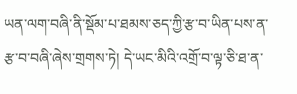ཡན་ལག་བཞི་ནི་སྡོམ་པ་ཐམས་ཅད་ཀྱི་རྩ་བ་ཡིན་པས་ན་རྩ་བ་བཞི་ཞེས་གྲགས་ཏེ། དེ་ཡང་མིའི་འགྲོ་བ་ལྟ་ཅི་ཐ་ན་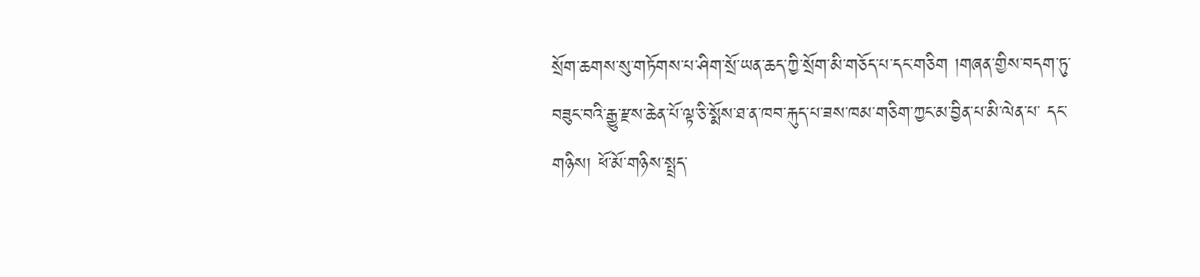སྲོག་ཆགས་སུ་གཏོགས་པ་ཤིག་སྲོ་ཡན་ཆད་ཀྱི་སྲོག་མི་གཅོད་པ་དང་གཅིག །གཞན་གྱིས་བདག་ཏུ་བཟུང་བའི་རྒྱུ་རྫས་ཆེན་པོ་ལྟ་ཅི་སྨོས་ཐ་ན་ཁབ་རྐུད་པ་ཟས་ཁམ་གཅིག་ཀྱང་མ་བྱིན་པ་མི་ལེན་པ་ དང་གཉིས། ཕོ་མོ་གཉིས་སྤྲད་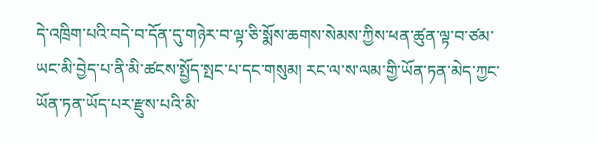དེ་འཁྲིག་པའི་བདེ་བ་དོན་དུ་གཉེར་བ་ལྟ་ཅི་སྨོས་ཆགས་སེམས་ཀྱིས་ཕན་ཚུན་ལྟ་བ་ཙམ་ཡང་མི་བྱེད་པ་ནི་མི་ཚངས་སྤྱོད་སྤང་པ་དང་གསུམ། རང་ལ་ས་ལམ་གྱི་ཡོན་ཏན་མེད་ཀྱང་ཡོན་ཏན་ཡོད་པར་རྫུས་པའི་མི་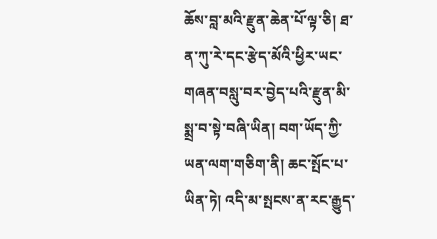ཆོས་བླ་མའི་རྫུན་ཆེན་པོ་ལྟ་ཅི། ཐ་ན་ཀུ་རེ་དང་རྩེད་མོའི་ཕྱིར་ཡང་གཞན་བསླུ་བར་བྱེད་པའི་རྫུན་མི་སྨྲ་བ་སྟེ་བཞི་ཡིན། བག་ཡོད་ཀྱི་ཡན་ལག་གཅིག་ནི། ཆང་སྤོང་པ་ཡིན་ཏེ། འདི་མ་སྤངས་ན་རང་རྒྱུད་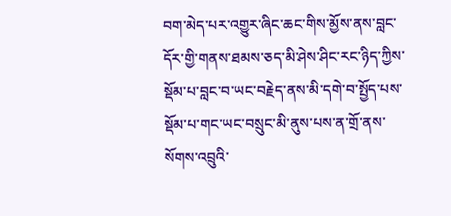བག་མེད་པར་འགྱུར་ཞིང་ཆང་གིས་མྱོས་ནས་བླང་དོར་གྱི་གནས་ཐམས་ཅད་མི་ཤེས་ཤིང་རང་ཉིད་ཀྱིས་སྡོམ་པ་བླང་བ་ཡང་བརྗེད་ནས་མི་དགེ་བ་སྤྱོད་པས་སྡོམ་པ་གང་ཡང་བསྲུང་མི་ནུས་པས་ན་གྲོ་ནས་སོགས་འབྲུའི་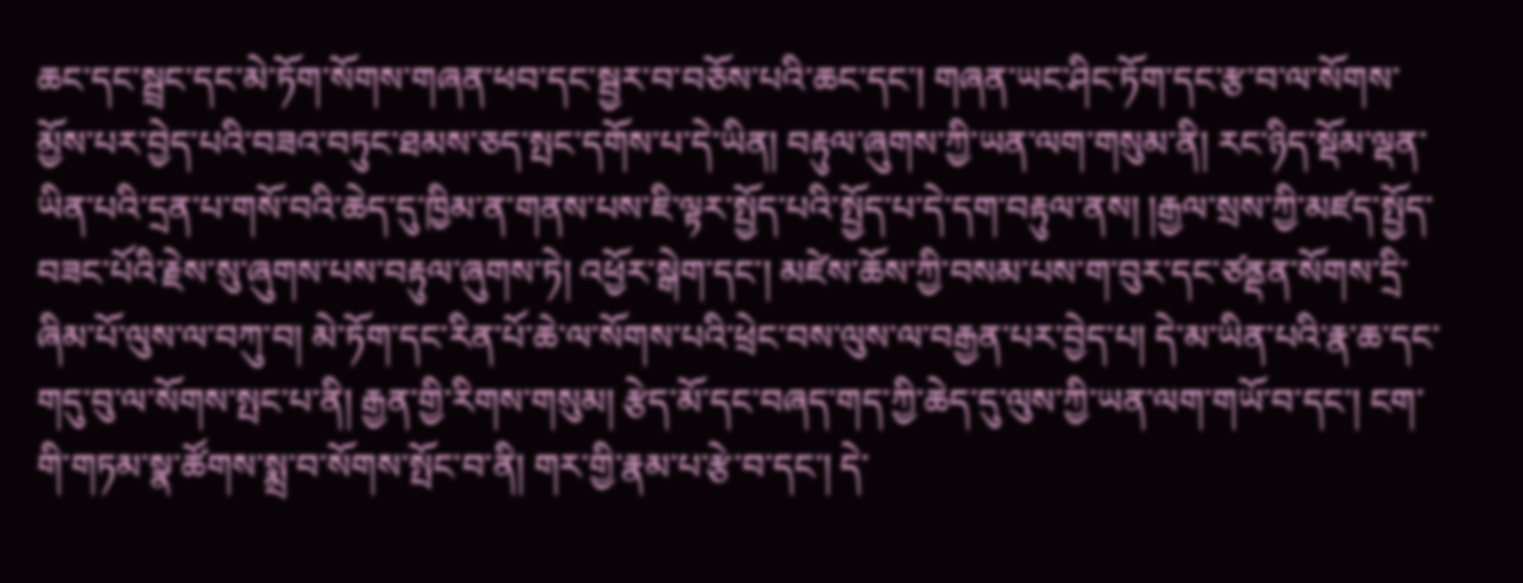ཆང་དང་སྦྲང་དང་མེ་ཏོག་སོགས་གཞན་ཕབ་དང་སྦྱར་བ་བཅོས་པའི་ཆང་དང་། གཞན་ཡང་ཤིང་ཏོག་དང་རྩ་བ་ལ་སོགས་མྱོས་པར་བྱེད་པའི་བཟའ་བཏུང་ཐམས་ཅད་སྤང་དགོས་པ་དེ་ཡིན། བརྟུལ་ཞུགས་ཀྱི་ཡན་ལག་གསུམ་ནི། རང་ཉིད་སྡོམ་ལྡན་ཡིན་པའི་དྲན་པ་གསོ་བའི་ཆེད་དུ་ཁྱིམ་ན་གནས་པས་ཇི་ལྟར་སྤྱོད་པའི་སྤྱོད་པ་དེ་དག་བརྟུལ་ནས། །རྒྱལ་སྲས་ཀྱི་མཛད་སྤྱོད་བཟང་པོའི་རྗེས་སུ་ཞུགས་པས་བརྟུལ་ཞུགས་ཏེ། འཕྱོར་སྒེག་དང་། མཛེས་ཆོས་ཀྱི་བསམ་པས་ག་བུར་དང་ཙནྡན་སོགས་དྲི་ཞིམ་པོ་ལུས་ལ་བཀུ་བ། མེ་ཏོག་དང་རིན་པོ་ཆེ་ལ་སོགས་པའི་ཕྲེང་བས་ལུས་ལ་བརྒྱན་པར་བྱེད་པ། དེ་མ་ཡིན་པའི་རྣ་ཆ་དང་གདུ་བུ་ལ་སོགས་སྤང་པ་ནི། རྒྱན་གྱི་རིགས་གསུམ། རྩེད་མོ་དང་བཞད་གད་ཀྱི་ཆེད་དུ་ལུས་ཀྱི་ཡན་ལག་གཡོ་བ་དང་། ངག་གི་གཏམ་སྣ་ཚོགས་སྨྲ་བ་སོགས་སྤོང་བ་ནི། གར་གྱི་རྣམ་པ་རྩེ་བ་དང་། དེ་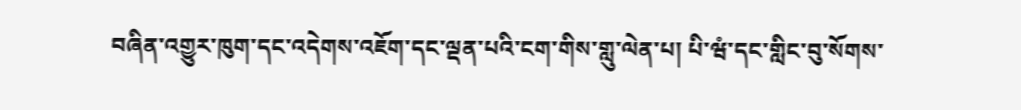བཞིན་འགྱུར་ཁུག་དང་འདེགས་འཇོག་དང་ལྡན་པའི་ངག་གིས་གླུ་ལེན་པ། པི་ཝཾ་དང་གླིང་བུ་སོགས་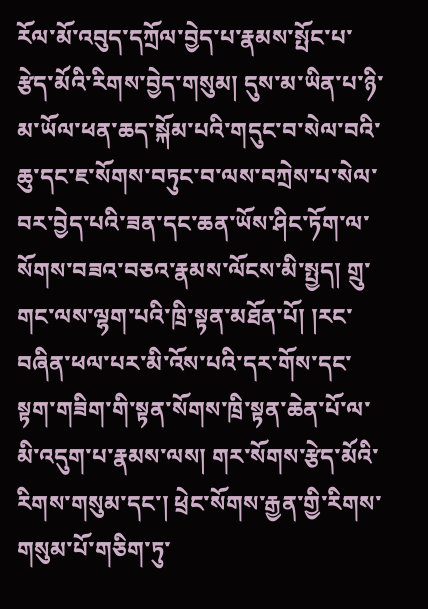རོལ་མོ་འབུད་དཀྲོལ་བྱེད་པ་རྣམས་སྤོང་པ་རྩེད་མོའི་རིགས་བྱེད་གསུམ། དུས་མ་ཡིན་པ་ཉི་མ་ཡོལ་ཕན་ཆད་སྐོམ་པའི་གདུང་བ་སེལ་བའི་ཆུ་དང་ཇ་སོགས་བཏུང་བ་ལས་བཀྲེས་པ་སེལ་བར་བྱེད་པའི་ཟན་དང་ཆན་ཡོས་ཤིང་ཏོག་ལ་སོགས་བཟའ་བཅའ་རྣམས་ལོངས་མི་སྤྱད། གྲུ་གང་ལས་ལྷག་པའི་ཁྲི་སྟན་མཐོན་པོ། །རང་བཞིན་ཕལ་པར་མི་འོས་པའི་དར་གོས་དང་སྟག་གཟིག་གི་སྟན་སོགས་ཁྲི་སྟན་ཆེན་པོ་ལ་མི་འདུག་པ་རྣམས་ལས། གར་སོགས་རྩེད་མོའི་རིགས་གསུམ་དང་། ཕྲེང་སོགས་རྒྱན་གྱི་རིགས་གསུམ་པོ་གཅིག་ཏུ་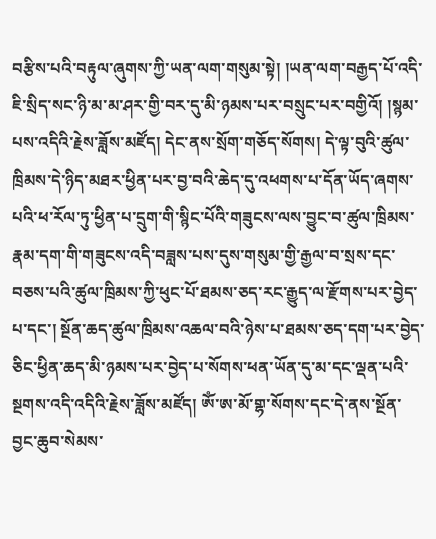བརྩིས་པའི་བརྟུལ་ཞུགས་ཀྱི་ཡན་ལག་གསུམ་སྟེ། །ཡན་ལག་བརྒྱད་པོ་འདི་ཇི་སྲིད་སང་ཉི་མ་མ་ཤར་གྱི་བར་དུ་མི་ཉམས་པར་བསྲུང་པར་བགྱིའོ། །སྙམ་པས་འདིའི་རྗེས་ཟློས་མཛོད། དེང་ནས་སྲོག་གཅོད་སོགས། དེ་ལྟ་བུའི་ཚུལ་ཁྲིམས་དེ་ཉིད་མཐར་ཕྱིན་པར་བྱ་བའི་ཆེད་དུ་འཕགས་པ་དོན་ཡོད་ཞགས་པའི་ཕ་རོལ་ཏུ་ཕྱིན་པ་དྲུག་གི་སྙིང་པོའི་གཟུངས་ལས་བྱུང་བ་ཚུལ་ཁྲིམས་རྣམ་དག་གི་གཟུངས་འདི་བཟླས་པས་དུས་གསུམ་གྱི་རྒྱལ་བ་སྲས་དང་བཅས་པའི་ཚུལ་ཁྲིམས་ཀྱི་ཕུང་པོ་ཐམས་ཅད་རང་རྒྱུད་ལ་རྫོགས་པར་བྱེད་པ་དང་། སྔོན་ཆད་ཚུལ་ཁྲིམས་འཆལ་བའི་ཉེས་པ་ཐམས་ཅད་དག་པར་བྱེད་ཅིང་ཕྱིན་ཆད་མི་ཉམས་པར་བྱེད་པ་སོགས་ཕན་ཡོན་དུ་མ་དང་ལྡན་པའི་སྔགས་འདི་འདིའི་རྗེས་ཟློས་མཛོད། ཨོཾ་ཨ་མོ་གྷ་སོགས་དང་དེ་ནས་སྔོན་བྱང་ཆུབ་སེམས་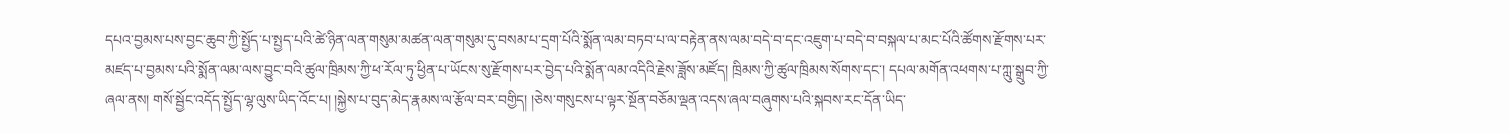དཔའ་བྱམས་པས་བྱང་ཆུབ་ཀྱི་སྤྱོད་པ་སྤྱད་པའི་ཚེ་ཉིན་ལན་གསུམ་མཚན་ལན་གསུམ་དུ་བསམ་པ་དྲག་པོའི་སྨོན་ལམ་བཏབ་པ་ལ་བརྟེན་ནས་ལམ་བདེ་བ་དང་འཇུག་པ་བདེ་བ་བསྐལ་པ་མང་པོའི་ཚོགས་རྫོགས་པར་མཛད་པ་བྱམས་པའི་སྨོན་ལམ་ལས་བྱུང་བའི་ཚུལ་ཁྲིམས་ཀྱི་ཕ་རོལ་ཏུ་ཕྱིན་པ་ཡོངས་སུ་རྫོགས་པར་བྱེད་པའི་སྨོན་ལམ་འདིའི་རྗེས་ཟློས་མཛོད། ཁྲིམས་ཀྱི་ཚུལ་ཁྲིམས་སོགས་དང་། དཔལ་མགོན་འཕགས་པ་ཀླུ་སྒྲུབ་ཀྱི་ཞལ་ནས། གསོ་སྦྱོང་འདོད་སྤྱོད་ལྷ་ལུས་ཡིད་འོང་པ། །སྐྱེས་པ་བུད་མེད་རྣམས་ལ་རྩོལ་བར་བགྱིད། །ཅེས་གསུངས་པ་ལྟར་སྔོན་བཅོམ་ལྡན་འདས་ཞལ་བཞུགས་པའི་སྐབས་རང་དོན་ཡིད་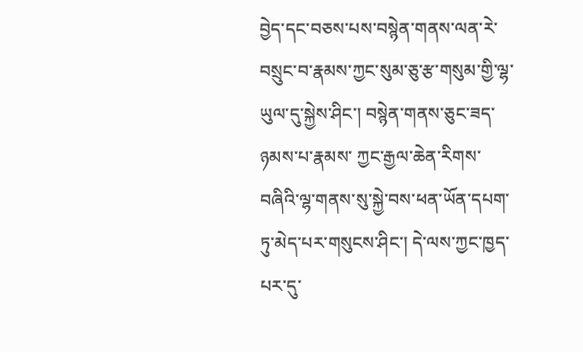བྱེད་དང་བཅས་པས་བསྙེན་གནས་ལན་རེ་བསྲུང་བ་རྣམས་ཀྱང་སུམ་ཅུ་རྩ་གསུམ་གྱི་ལྷ་ཡུལ་དུ་སྐྱེས་ཤིང་། བསྙེན་གནས་ཅུང་ཟད་ཉམས་པ་རྣམས་ ཀྱང་རྒྱལ་ཆེན་རིགས་བཞིའི་ལྷ་གནས་སུ་སྐྱེ་བས་ཕན་ཡོན་དཔག་ཏུ་མེད་པར་གསུངས་ཤིང་། དེ་ལས་ཀྱང་ཁྱད་པར་དུ་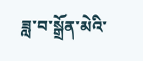ཟླ་བ་སྒྲོན་མེའི་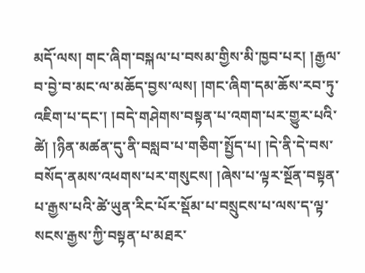མདོ་ལས། གང་ཞིག་བསྐལ་པ་བསམ་གྱིས་མི་ཁྱབ་པར། །རྒྱལ་བ་བྱེ་བ་མང་ལ་མཆོད་བྱས་ལས། །གང་ཞིག་དམ་ཆོས་རབ་ཏུ་འཇིག་པ་དང་། །བདེ་གཤེགས་བསྟན་པ་འགག་པར་གྱུར་པའི་ཚེ། །ཉིན་མཚན་དུ་ནི་བསླབ་པ་གཅིག་སྤྱོད་པ། །དེ་ནི་དེ་བས་བསོད་ནམས་འཕགས་པར་གསུངས། །ཞེས་པ་ལྟར་སྔོན་བསྟན་པ་རྒྱས་པའི་ཚེ་ཡུན་རིང་པོར་སྡོམ་པ་བསྲུངས་པ་ལས་ད་ལྟ་སངས་རྒྱས་ཀྱི་བསྟན་པ་མཐར་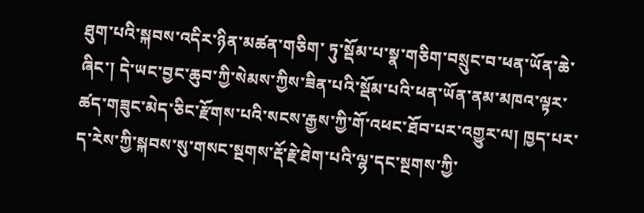ཐུག་པའི་སྐབས་འདིར་ཉིན་མཚན་གཅིག་ ཏུ་སྡོམ་པ་སྣ་གཅིག་བསྲུང་བ་ཕན་ཡོན་ཆེ་ཞིང་། དེ་ཡང་བྱང་ཆུབ་ཀྱི་སེམས་ཀྱིས་ཟིན་པའི་སྡོམ་པའི་ཕན་ཡོན་ནམ་མཁའ་ལྟར་ཚད་གཟུང་མེད་ཅིང་རྫོགས་པའི་སངས་རྒྱས་ཀྱི་གོ་འཕང་ཐོབ་པར་འགྱུར་ལ། ཁྱད་པར་ད་རེས་ཀྱི་སྐབས་སུ་གསང་སྔགས་རྡོ་རྗེ་ཐེག་པའི་ལྷ་དང་སྔགས་ཀྱི་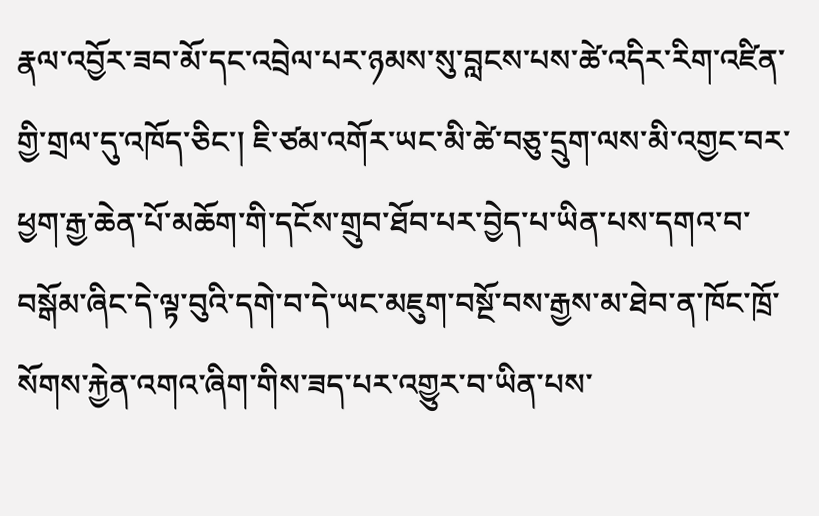རྣལ་འབྱོར་ཟབ་མོ་དང་འབྲེལ་པར་ཉམས་སུ་བླངས་པས་ཚེ་འདིར་རིག་འཛིན་གྱི་གྲལ་དུ་འཁོད་ཅིང་། ཇི་ཙམ་འགོར་ཡང་མི་ཚེ་བཅུ་དྲུག་ལས་མི་འགྱང་བར་ཕྱག་རྒྱ་ཆེན་པོ་མཆོག་གི་དངོས་གྲུབ་ཐོབ་པར་བྱེད་པ་ཡིན་པས་དགའ་བ་བསྒོམ་ཞིང་དེ་ལྟ་བུའི་དགེ་བ་དེ་ཡང་མཇུག་བསྔོ་བས་རྒྱས་མ་ཐེབ་ན་ཁོང་ཁྲོ་སོགས་རྐྱེན་འགའ་ཞིག་གིས་ཟད་པར་འགྱུར་བ་ཡིན་པས་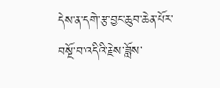དེས་ན་དགེ་རྩ་བྱང་ཆུབ་ཆེན་པོར་བསྔོ་བ་འདིའི་རྗེས་ཟློས་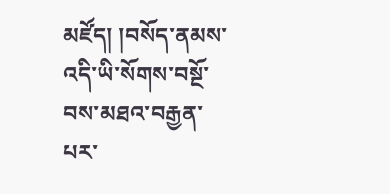མཛོད། །བསོད་ནམས་འདི་ཡི་སོགས་བསྔོ་བས་མཐའ་བརྒྱན་པར་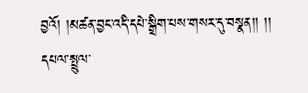བྱའོ། །མཚན་བྱང་འདི་དཔེ་སྒྲིག་པས་གསར་དུ་བསྣན།། །།
དཔལ་སྤྲུལ་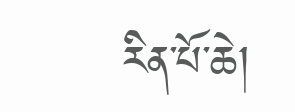རིན་པོ་ཆེ།